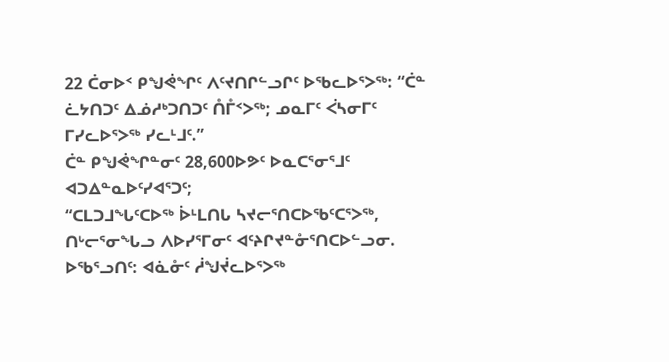22 ᑖᓂᐅᑉ ᑭᖑᕚᖏᑦ ᐱᑦᔪᑎᒋᓪᓗᒋᑦ ᐅᖃᓚᐅᕐᐳᖅ: “ᑖᓐ ᓛᔭᑎᑐᑦ ᐃᓅᓱᒃᑐᑎᑐᑦ ᑍᒤᑉᐳᖅ; ᓄᓇᒥᑦ ᐹᓴᓂᒥᑦ ᒥᓯᓚᐅᕐᐳᖅ ᓯᓚᒻᒧᑦ.”
ᑖᓐ ᑭᖑᕚᖏᓐᓂᑦ 28,600ᐅᕗᑦ ᐅᓇᑕᕐᓂᕐᒧᑦ ᐊᑐᐃᓐᓇᐅᑦᓯᐊᕐᑐᑦ;
“ᑕᒪᑐᒧᖓᑦᑕᐅᖅ ᐆᒻᒪᑎᒐ ᓴᔪᓕᕐᑎᑕᐅᖃᑦᑕᕐᐳᖅ, ᑎᒡᓕᕐᓂᖓᓗ ᐱᐅᓯᕐᒥᓂᑦ ᐊᑦᔨᒋᔪᓐᓁᕐᑎᑕᐅᓪᓗᓂ.
ᐅᖃᕐᓗᑎᑦ: ᐊᓈᓁᑦ ᓲᖑᔫᓚᐅᕐᐳᖅ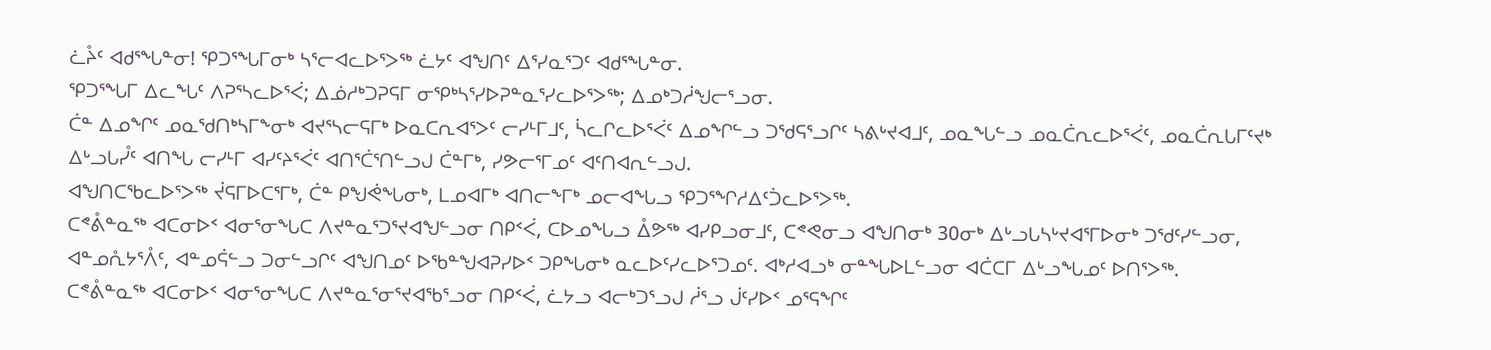ᓛᔧᑦ ᐊᑯᕐᖓᓐᓂ! ᕿᑐᕐᖓᒥᓂᒃ ᓴᕐᓕᐊᓚᐅᕐᐳᖅ ᓛᔭᑦ ᐊᖑᑎᑦ ᐃᕐᓯᓇᕐᑐᑦ ᐊᑯᕐᖓᓐᓂ.
ᕿᑐᕐᖓᒥ ᐃᓚᖓᑦ ᐱᕈᕐᓴᓚᐅᕐᐹ; ᐃᓅᓱᒃᑐᕈᕋᒥ ᓂᕿᒃᓴᕐᓯᐅᕈᓐᓇᕐᓯᓚᐅᕐᐳᖅ; ᐃᓄᒃᑐᓲᖑᓕᕐᓗᓂ.
ᑖᓐ ᐃᓄᖏᑦ ᓄᓇᖁᑎᒃᓴᒥᖕᓂᒃ ᐊᔪᕐᓴᓕᕋᒥᒃ ᐅᓇᑕᕆᐊᕐᐳᑦ ᓕᓯᒻᒥᒧᑦ, ᓵᓚᒋᓚᐅᕐᐹᑦ ᐃᓄᖏᓪᓗ ᑐᖁᕋᕐᓗᒋᑦ ᓴᕕᒡᔪᐊᒧᑦ, ᓄᓇᖓᓪᓗ ᓄᓇᑖᕆᓚᐅᕐᐹᑦ, ᓄᓇᑖᕆᒐᒥᑦᔪᒃ ᐃᒡᓗᒐᓮᑦ ᐊᑎᖓ ᓕᓯᒻᒥ ᐊᓯᑦᔨᕐᐹᑦ ᐊᑎᕐᑖᕐᑎᓪᓗᒍ ᑖᓐᒥᒃ, ᓯᕗᓕᕐᒥᓄᑦ ᐊᑦᑎᐊᕆᓪᓗᒍ.
ᐊᖑᑎᑕᖃᓚᐅᕐᐳᖅ ᔫᕋᒥᐅᑕᕐᒥᒃ, ᑖᓐ ᑭᖑᕚᖓᓂᒃ, ᒪᓄᐊᒥᒃ ᐊᑎᓕᖕᒥᒃ ᓄᓕᐊᖓᓗ ᕿᑐᕐᖏᓱᐃᑦᑑᓚᐅᕐᐳᖅ.
ᑕᕝᕔᓐᓇᖅ ᐊᑕᓂᐅᑉ ᐊᓂᕐᓂᖓᑕ ᐱᔪᓐᓇᕐᑐᕐᔪᐊᖑᓪᓗᓂ ᑎᑭᑉᐹ, ᑕᐅᓄᖓᓗ ᐂᕗᖅ ᐊᓯᑭᓗᓂᒧᑦ, ᑕᕝᕙᓂᓗ ᐊᖑᑎᓂᒃ 30ᓂᒃ ᐃᒡᓗᒐᓴᒡᔪᐊᕐᒥᐅᓂᒃ ᑐᖁᑦᓯᓪᓗᓂ, ᐊᓐᓄᕅᔭᕐᐰᑦ, ᐊᓐᓄᕌᓪᓗ ᑐᓂᓪᓗᒋᑦ ᐊᖑᑎᓄᑦ ᐅᖃᓐᖑᐊᕈᓯᐅᑉ ᑐᑭᖓᓂᒃ ᓇᓚᐅᑦᓯᓚᐅᕐᑐᓄᑦ. ᐊᒃᓱᐊᓗᒃ ᓂᓐᖓᐅᒪᓪᓗᓂ ᐊᑖᑕᒥ ᐃᒡᓗᖓᓄᑦ ᐅᑎᕐᐳᖅ.
ᑕᕝᕔᓐᓇᖅ ᐊᑕᓂᐅᑉ ᐊᓂᕐᓂᖓᑕ ᐱᔪᓐᓇᕐᓂᕐᔪᐊᖃᕐᓗᓂ ᑎᑭᑉᐹ, ᓛᔭᓗ ᐊᓕᒃᑐᕐᓗᒍ ᓲᕐᓗ ᒎᑦᓯᐅᑉ ᓄᕐᕋᖏᑦ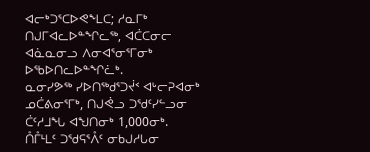ᐊᓕᒃᑐᕐᑕᐅᕙᖕᒪᑕ; ᓱᓇᒥᒃ ᑎᒍᒥᐊᓚᐅᓐᖏᓚᖅ, ᐊᑖᑕᓂᓕ ᐊᓈᓇᓂᓗ ᐱᓂᐊᕐᓂᕐᒥᓂᒃ ᐅᖃᐅᑎᓚᐅᓐᖏᓛᒃ.
ᓇᓂᓯᕗᖅ ᓯᐅᑎᖅᑯᕐᑐᔫᑉ ᐊᒡᓕᕈᐊᓂᒃ ᓄᑖᕕᓂᕐᒥᒃ, ᑎᒍᕚᓗ ᑐᖁᑦᓯᓪᓗᓂ ᑖᑦᓱᒧᖓ ᐊᖑᑎᓂᒃ 1,000ᓂᒃ.
ᑍᒤᒻᒪᑦ ᑐᖁᕋᕐᐰᑦ ᓂᑲᒍᓱᒐᓂ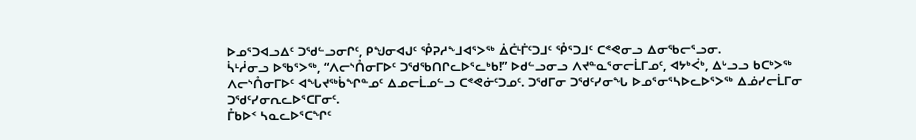ᐅᓄᕐᑐᐊᓗᐃᑦ ᑐᖁᓪᓗᓂᒋᑦ, ᑭᖑᓂᐊᒍᑦ ᕾᕈᓱᖕᒧᐊᕐᐳᖅ ᐄᑖᒻᒦᑦᑐᒧᑦ ᕾᕐᑐᒧᑦ ᑕᕝᕙᓂᓗ ᐃᓂᖃᓕᕐᓗᓂ.
ᓵᒻᓲᓂᓗ ᐅᖃᕐᐳᖅ, “ᐱᓕᔅᑍᓂᒥᐅᑦ ᑐᖁᖃᑎᒋᓚᐅᕐᓚᒃᑲ!” ᐅᑯᓪᓗᓂᓗ ᐱᔪᓐᓇᕐᓂᓕᒫᒥᓄᑦ, ᐊᔭᒃᐹᒃ, ᐃᒡᓗᓗ ᑲᑕᒃᐳᖅ ᐱᓕᔅᑍᓂᒥᐅᑦ ᐊᖓᔪᖅᑳᖏᓐᓄᑦ ᐃᓄᓕᒫᓄᓪᓗ ᑕᕝᕙᓃᑦᑐᓄᑦ. ᑐᖁᒥᓂ ᑐᖁᑦᓯᓂᖓ ᐅᓄᕐᓂᕐᓴᐅᓚᐅᕐᐳᖅ ᐃᓅᓯᓕᒫᒥᓂ ᑐᖁᑦᓯᓂᕆᓚᐅᕐᑕᒥᓂᑦ.
ᒤᑲᐅᑉ ᓴᓇᓚᐅᕐᑕᖏᑦ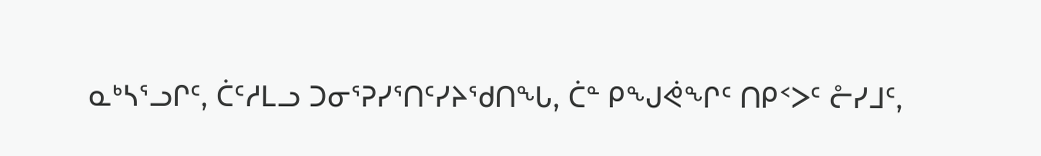ᓇᒃᓴᕐᓗᒋᑦ, ᑖᑦᓱᒪᓗ ᑐᓂᕐᕈᓯᕐᑎᑦᓯᔨᖁᑎᖓ, ᑖᓐ ᑭᖑᕚᖏᑦ ᑎᑭᑉᐳᑦ ᓔᓯᒧᑦ,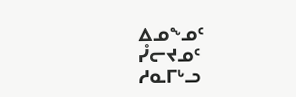ᐃᓄᖕᓄᑦ ᓮᓕᔪᓄᑦ ᓱᓇᒥᒡᓗ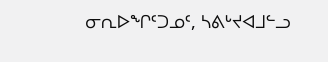ᓂᕆᐅᖏᑦᑐᓄᑦ, ᓴᕕᒡᔪᐊᒧᓪᓗ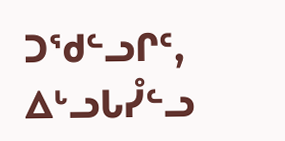ᑐᖁᓪᓗᒋᑦ, ᐃᒡᓗᒐᓮᓪᓗ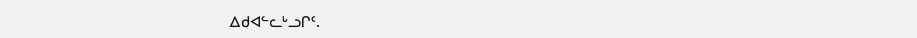ᐃᑯᐊᓪᓚᒡᓗᒋᑦ.